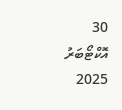30 އޮކްޓޯބަރު 2025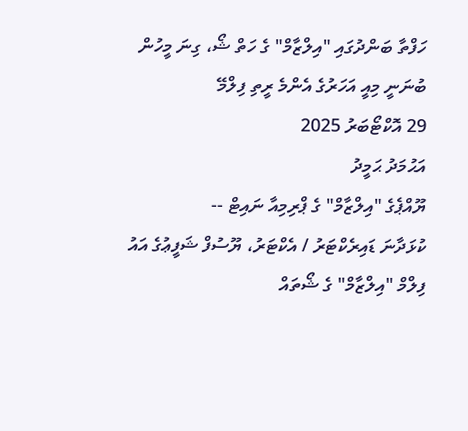ހަފްތާ ބަންދުގައި "އިލްޒާމް" ގެ ހަތް ޝޯ، ގިނަ މީހުން ބުނަނީ މިއީ އަހަރުގެ އެންމެ ރީތި ފިލްމޭ
29 އޮކްޓޯބަރު 2025
އަޙުމަދު ޙަމީދު
ޔޫއްޕެގެ "އިލްޒާމް" ގެ ޕްރިމިއާ ނައިޓް --
ކުޅަދާނަ ޑައިރެކްޓަރު / އެކްޓަރު، ޔޫސުފް ޝަފީޢުގެ އައު ފިލްމް "އިލްޒާމް" ގެ ޝޯތައް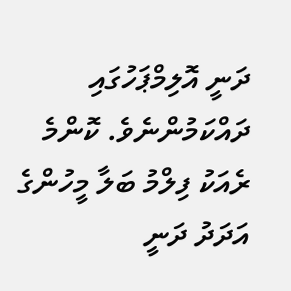ދަނީ އޮލިމްޕަހުގައި ދައްކަމުންނެވެ. ކޮންމެ ރެއަކު ފިލްމު ބަލާ މީހުންގެ އަދަދު ދަނީ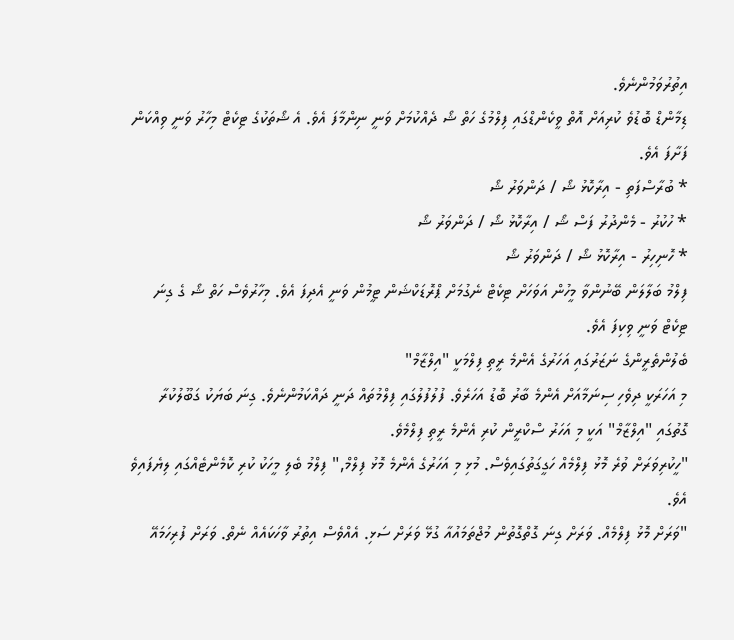އިތުރުވަމުންނެވެ.
ޑިމާންޑް ބޮޑުވެ ކުރިއަށް އޮތް ވީކެންޑްގައި ފިލްމުގެ ހަތް ޝޯ ދެއްކުމަށް ވަނީ ނިންމާފަ އެވެ. އެ ޝޯތަކުގެ ޓިކެޓް މިހާރު ވަނީ ވިއްކަން ފަށާފަ އެވެ.
* ބުރާސްފަތި - އިރާކޮޅު ޝޯ / ދަންވަރު ޝޯ
* ހުކުރު - މެންދުރު ފަސް ޝޯ / އިރާކޮޅު ޝޯ / ދަންވަރު ޝޯ
* ހޮނިހިރު - އިރާކޮޅު ޝޯ / ދަންވަރު ޝޯ
ފިލްމު ބަލާލަން ބޭނުންވާ މީހުން އަވަހަށް ޓިކެޓް ނެގުމަށް ޕްރޮޑަކްޝަން ޓީމުން ވަނީ އެދިފަ އެވެ. މިހާރުވެސް ހަތް ޝޯ ގެ ގިނަ ޓިކެޓް ވަނީ ވިކިފަ އެވެ.
ބެލުންތެރީންގެ ނަޒަރުގައި އަހަރުގެ އެންމެ ރީތި ފިލްމަކީ "އިލްޒާމް"
މި އަހަރަކީ ދިވެހި ސިނަމާއަށް އެންމެ ބާރު ބޮޑު އަހަރެވެ. ފުލުފުލުގައި ފިލްމުތައް ދަނީ ދައްކަމުންނެވެ. ގިނަ ބަޔަކު ގަބޫލުކުރާ ގޮތުގައި "އިލްޒާމް" އަކީ މި އަހަރު ސްކްރީން ކުރި އެންމެ ރީތި ފިލްމެވެ.
"ހީކުރިވަރަށް ވުރެ މޮޅު ފިލްމެއް ހަގީގަތުގައިވެސް. މުޅި މި އަހަރުގެ އެންމެ މޮޅު ފިލްމް," ފިލްމު ބެލި މީހަކު ކުރި ކޮމެންޓެއްގައި ލިޔެފައިވެ އެވެ.
"ވަރަށް މޮޅު ފިލްމެއް. ވަރަށް ގިނަ ގޮތްގޮތުން މުޖްތަމައުއާ ގުޅޭ ވަރަށް ސަޅި. އެއްވެސް އިތުރު ވާހަކައެއް ނެތް. ވަރަށް ފުރިހަމައޭ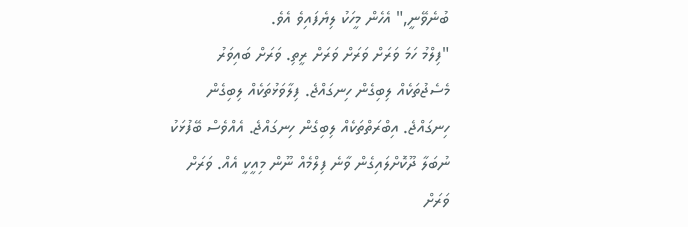ބުނެވޭނީ," އެހެން މީހަކު ލިޔެފައިވެ އެވެ.
"ފިލްމު ހަމަ ވަރަށް ވަރަށް ވަރަށް ރީތި. ވަރަށް ބައިވަރު މެސެޖުތަކެއް ލިބިގެން ހިނގައްޖެ. ފިލާވަޅުތަކެއް ލިބިގެން ހިނގައްޖެ. އިބްރަތްތަކެއް ލިބިގެން ހިނގައްޖެ. އެއްވެސް ބޭފުޅަކު ނުބަލާ ދޫކޮށްލައިގެން ވާނެ ފިލްމެއް ނޫން މިއީކީ އެއް. ވަރަށް ވަރަށް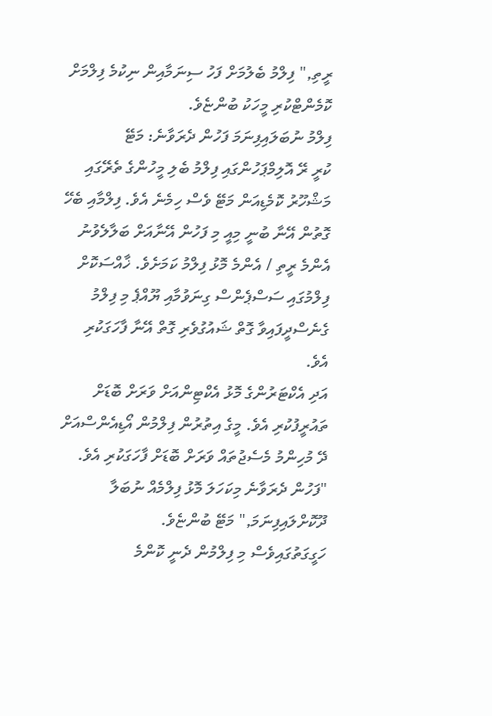ރީތި," ފިލްމު ބެލުމަށް ފަހު ސިނަމާއިން ނިކުމެ ފިލްމަށް ކޮމެންޓްކުރި މީހަކު ބުންޏެވެ.
ފިލްމު ނުބަލައިފިނަމަ ފަހުން ދެރަވާނެ: މަޓޭ
ކުރީ ރޭ އޮލިމްޕަހުންގައި ފިލްމު ބެލި މީހުންގެ ތެރޭގައި މަޝްހޫރު ކޮމެޑިއަން މަޓޭ ވެސް ހިމެނެ އެވެ. ފިލްމާއި ބެހޭ ގޮތުން އޭނާ ބުނީ މިއީ މި ފަހުން އޭނާއަށް ބަލާލެވުނު އެންމެ ރީތި / އެންމެ މޮޅު ފިލްމު ކަމަށެވެ. ޚާއްސަކޮށް ފިލްމުގައި ސަސްޕެންސް ގިނަވުމާއި ޔޫއްޕެ މި ފިލްމު ގެނެސްދީފައިވާ ގޮތް ޝައުގުވެރި ގޮތް އޭނާ ފާހަގަކުރި އެވެ.
އަދި އެކްޓަރުންގެ މޮޅު އެކްޓިންއަށް ވަރަށް ބޮޑަށް ތައުރީފުކުރި އެވެ. މީގެ އިތުރުން ފިލްމުން އޯޑިއެންސްއަށް ދޭ މުހިންމު މެސެޖުތައް ވަރަށް ބޮޑަށް ފާހަގަކުރި އެވެ.
"ފަހުން ދެރަވާނެ މިކަހަލަ މޮޅު ފިލްމެއް ނުބަލާ ދޫކޮށްލައިފިނަމަ," މަޓޭ ބުންޏެވެ.
ހަގީގަތުގައިވެސް މި ފިލްމުން ދެނީ ކޮންމެ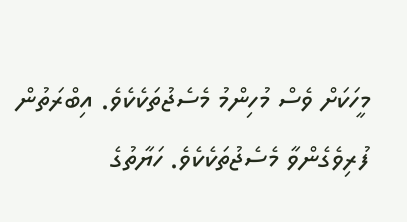މީހަކަށް ވެސް މުހިންމު މެސެޖުތަކެކެވެ. އިބްރަތުން ފުރިވެގެންވާ މެސެޖުތަކެކެވެ. ހަޔާތުގެ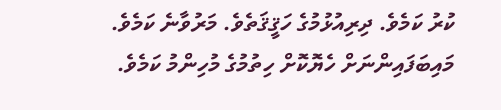ކުރު ކަމެވެ. ދިރިއުޅުމުގެ ހަޤީޤަތެވެ. މަރުވާނެ ކަމެވެ. މައިބަފައިންނަށް ހެޔޮކޮށް ހިތުމުގެ މުހިންމު ކަމެވެ.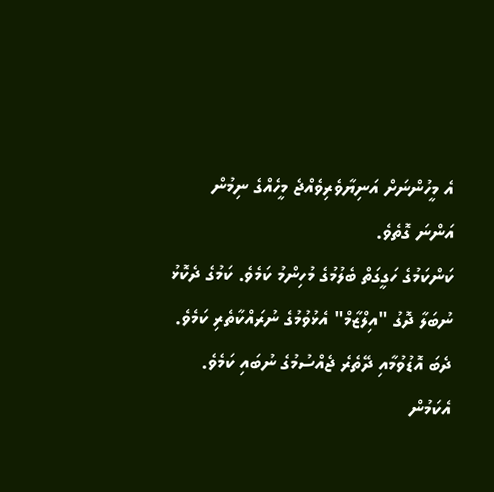އެ މީހުންނަށް އަނިޔާވެރިވެއްޖެ މީހެއްގެ ނިމުން އަންނަ ގޮތެވެ.
ކަންކަމުގެ ހަގީގަތް ބެލުމުގެ މުހިންމު ކަމެވެ. ކަމުގެ ދެކޮޅު ނުބަލާ ދޮގު "އިލްޒާމް" އެޅުވުމުގެ ނުރައްކާތެރި ކަމެވެ. ދެބަ އޮޑުވުމާއި ދޭތެރެ ޖެއްސުމުގެ ނުބައި ކަމެވެ. އެކަމުން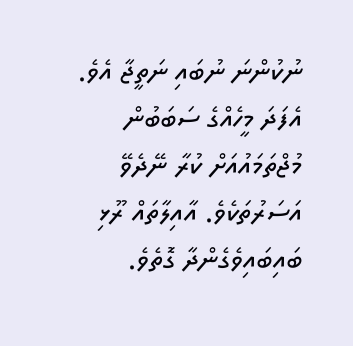ނުކުންނަ ނުބައި ނަތީޖާ އެވެ. އެފަދަ މީހެއްގެ ސަބަބުން މުޖްތަމައުއަށް ކުރާ ނޭދެވޭ އަސަރުތަކެވެ. އާއިލާތައް ރޫޅި ބައިބައިވެގެންދާ ގޮތެވެ.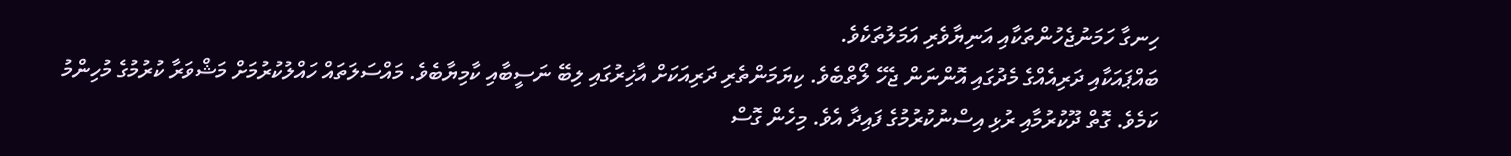ހިނގާ ހަމަނުޖެހުންތަކާއި އަނިޔާވެރި އަމަލުތަކެވެ.
ބައްޕައަކާއި ދަރިއެއްގެ މެދުގައި އޮންނަން ޖެހޭ ލޯތްބެވެ. ކިޔަމަންތެރި ދަރިއަކަށް އާޚިރުގައި ލިބޭ ނަސީބާއި ކާމިޔާބެވެ. މައްސަލަތައް ހައްލުކުރުމަށް މަޝްވަރާ ކުރުމުގެ މުހިންމު ކަމެވެ. ގޮތް ދޫކުރުމާއި ރުޅި އިސްނުކުރުމުގެ ފައިދާ އެވެ. މިހެން ގޮސް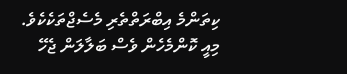ކިތަންމެ އިބްރަތްތެރި މެސެޖްތަކެކެވެ.
މިއީ ކޮންމެހެން ވެސް ބަލާލަން ޖެހޭ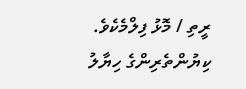ރީތި / މޮޅު ފިލްމެކެވެ.
ކިޔުންތެރިންގެ ހިޔާލު